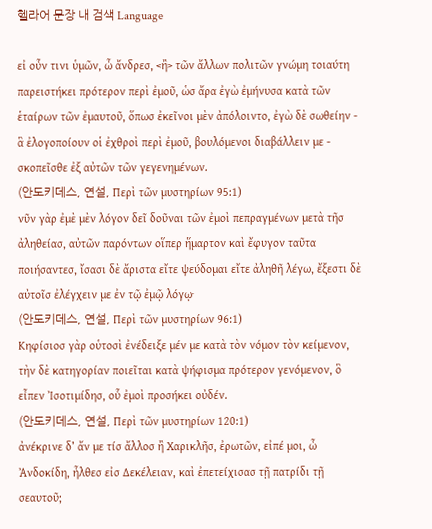헬라어 문장 내 검색 Language

εἰ οὖν τινι ὑμῶν, ὦ ἄνδρεσ, <ἢ> τῶν ἄλλων πολιτῶν γνώμη τοιαύτη παρειστήκει πρότερον περὶ ἐμοῦ, ὡσ ἄρα ἐγὼ ἐμήνυσα κατὰ τῶν ἑταίρων τῶν ἐμαυτοῦ, ὅπωσ ἐκεῖνοι μὲν ἀπόλοιντο, ἐγὼ δὲ σωθείην ‐ ἃ ἐλογοποίουν οἱ ἐχθροὶ περὶ ἐμοῦ, βουλόμενοι διαβάλλειν με ‐ σκοπεῖσθε ἐξ αὐτῶν τῶν γεγενημένων.
(안도키데스, 연설, Περὶ τῶν μυστηρίων 95:1)
νῦν γὰρ ἐμὲ μὲν λόγον δεῖ δοῦναι τῶν ἐμοὶ πεπραγμένων μετὰ τῆσ ἀληθείασ, αὐτῶν παρόντων οἵπερ ἥμαρτον καὶ ἔφυγον ταῦτα ποιήσαντεσ, ἴσασι δὲ ἄριστα εἴτε ψεύδομαι εἴτε ἀληθῆ λέγω, ἔξεστι δὲ αὐτοῖσ ἐλέγχειν με ἐν τῷ ἐμῷ λόγῳ·
(안도키데스, 연설, Περὶ τῶν μυστηρίων 96:1)
Κηφίσιοσ γὰρ οὑτοσὶ ἐνέδειξε μέν με κατὰ τὸν νόμον τὸν κείμενον, τὴν δὲ κατηγορίαν ποιεῖται κατὰ ψήφισμα πρότερον γενόμενον, ὃ εἶπεν Ἰσοτιμίδησ, οὗ ἐμοὶ προσήκει οὐδέν.
(안도키데스, 연설, Περὶ τῶν μυστηρίων 120:1)
ἀνέκρινε δ’ ἄν με τίσ ἄλλοσ ἢ Χαρικλῆσ, ἐρωτῶν, εἰπέ μοι, ὦ Ἀνδοκίδη, ἦλθεσ εἰσ Δεκέλειαν, καὶ ἐπετείχισασ τῇ πατρίδι τῇ σεαυτοῦ;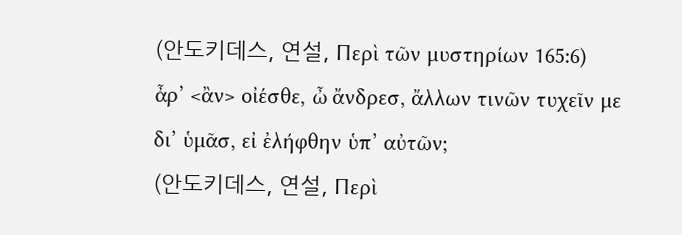(안도키데스, 연설, Περὶ τῶν μυστηρίων 165:6)
ἆρ’ <ἂν> οἰέσθε, ὦ ἄνδρεσ, ἄλλων τινῶν τυχεῖν με δι’ ὑμᾶσ, εἰ ἐλήφθην ὑπ’ αὐτῶν;
(안도키데스, 연설, Περὶ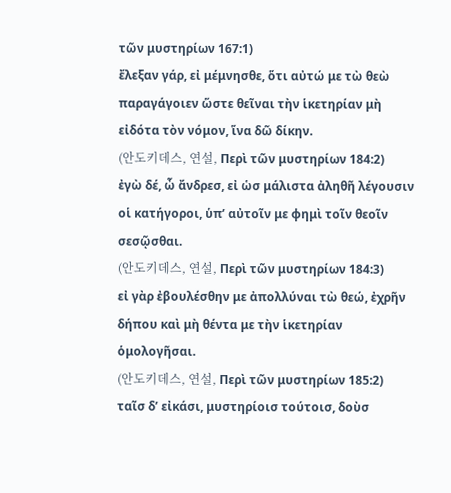τῶν μυστηρίων 167:1)
ἔλεξαν γάρ, εἰ μέμνησθε, ὅτι αὐτώ με τὼ θεὼ παραγάγοιεν ὥστε θεῖναι τὴν ἱκετηρίαν μὴ εἰδότα τὸν νόμον, ἵνα δῶ δίκην.
(안도키데스, 연설, Περὶ τῶν μυστηρίων 184:2)
ἐγὼ δέ, ὦ ἄνδρεσ, εἰ ὡσ μάλιστα ἀληθῆ λέγουσιν οἱ κατήγοροι, ὑπ’ αὐτοῖν με φημὶ τοῖν θεοῖν σεσῷσθαι.
(안도키데스, 연설, Περὶ τῶν μυστηρίων 184:3)
εἰ γὰρ ἐβουλέσθην με ἀπολλύναι τὼ θεώ, ἐχρῆν δήπου καὶ μὴ θέντα με τὴν ἱκετηρίαν ὁμολογῆσαι.
(안도키데스, 연설, Περὶ τῶν μυστηρίων 185:2)
ταῖσ δ’ εἰκάσι, μυστηρίοισ τούτοισ, δοὺσ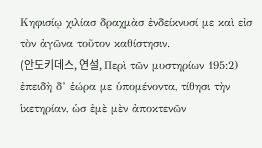Κηφισίῳ χιλίασ δραχμὰσ ἐνδείκνυσί με καὶ εἰσ τὸν ἀγῶνα τοῦτον καθίστησιν.
(안도키데스, 연설, Περὶ τῶν μυστηρίων 195:2)
ἐπειδὴ δ’ ἑώρα με ὑπομένοντα, τίθησι τὴν ἱκετηρίαν, ὡσ ἐμὲ μὲν ἀποκτενῶν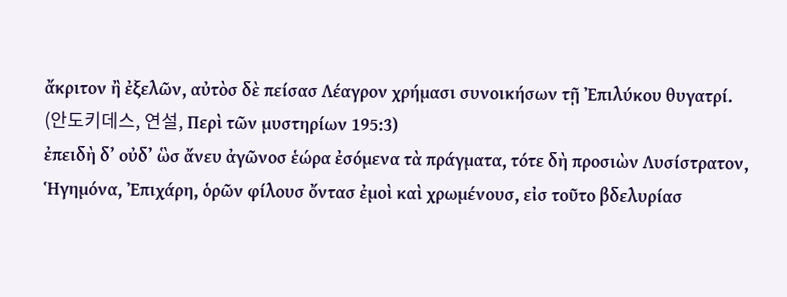ἄκριτον ἢ ἐξελῶν, αὐτὸσ δὲ πείσασ Λέαγρον χρήμασι συνοικήσων τῇ Ἐπιλύκου θυγατρί.
(안도키데스, 연설, Περὶ τῶν μυστηρίων 195:3)
ἐπειδὴ δ’ οὐδ’ ὣσ ἄνευ ἀγῶνοσ ἑώρα ἐσόμενα τὰ πράγματα, τότε δὴ προσιὼν Λυσίστρατον, Ἡγημόνα, Ἐπιχάρη, ὁρῶν φίλουσ ὄντασ ἐμοὶ καὶ χρωμένουσ, εἰσ τοῦτο βδελυρίασ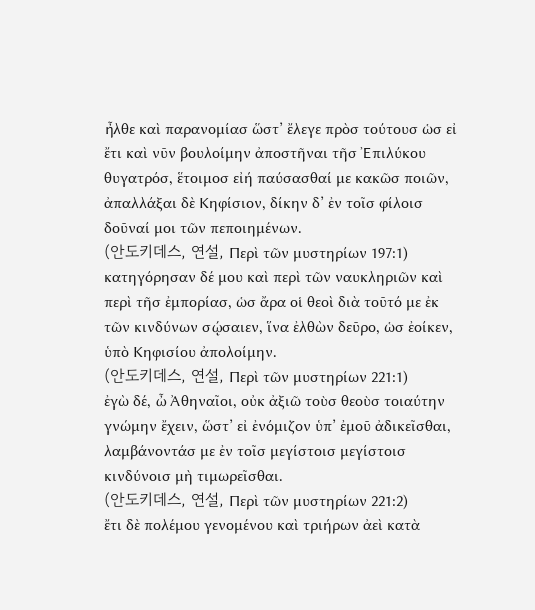ἦλθε καὶ παρανομίασ ὥστ’ ἔλεγε πρὸσ τούτουσ ὡσ εἰ ἔτι καὶ νῦν βουλοίμην ἀποστῆναι τῆσ Ἐπιλύκου θυγατρόσ, ἕτοιμοσ εἰή παύσασθαί με κακῶσ ποιῶν, ἀπαλλάξαι δὲ Κηφίσιον, δίκην δ’ ἐν τοῖσ φίλοισ δοῦναί μοι τῶν πεποιημένων.
(안도키데스, 연설, Περὶ τῶν μυστηρίων 197:1)
κατηγόρησαν δέ μου καὶ περὶ τῶν ναυκληριῶν καὶ περὶ τῆσ ἐμπορίασ, ὡσ ἄρα οἱ θεοὶ διὰ τοῦτό με ἐκ τῶν κινδύνων σῴσαιεν, ἵνα ἐλθὼν δεῦρο, ὡσ ἐοίκεν, ὑπὸ Κηφισίου ἀπολοίμην.
(안도키데스, 연설, Περὶ τῶν μυστηρίων 221:1)
ἐγὼ δέ, ὦ Ἀθηναῖοι, οὐκ ἀξιῶ τοὺσ θεοὺσ τοιαύτην γνώμην ἔχειν, ὥστ’ εἰ ἐνόμιζον ὑπ’ ἐμοῦ ἀδικεῖσθαι, λαμβάνοντάσ με ἐν τοῖσ μεγίστοισ μεγίστοισ κινδύνοισ μὴ τιμωρεῖσθαι.
(안도키데스, 연설, Περὶ τῶν μυστηρίων 221:2)
ἔτι δὲ πολέμου γενομένου καὶ τριήρων ἀεὶ κατὰ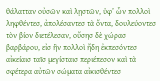θάλατταν οὐσῶν καὶ λῃστῶν, ὑφ’ ὧν πολλοὶ ληφθέντεσ, ἀπολέσαντεσ τὰ ὄντα, δουλεύοντεσ τὸν βίον διετέλεσαν, οὔσησ δὲ χώρασ βαρβάρου, εἰσ ἣν πολλοὶ ἤδη ἐκπεσόντεσ αἰκείαισ ταῖσ μεγίσταισ περιέπεσον καὶ τὰ σφέτερα αὐτῶν σώματα αἰκισθέντεσ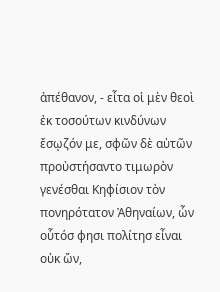ἀπέθανον, ‐ εἶτα οἱ μὲν θεοὶ ἐκ τοσούτων κινδύνων ἔσῳζόν με, σφῶν δὲ αὐτῶν προὐστήσαντο τιμωρὸν γενέσθαι Κηφίσιον τὸν πονηρότατον Ἀθηναίων, ὧν οὗτόσ φησι πολίτησ εἶναι οὐκ ὤν,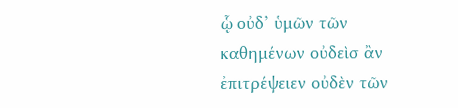ᾧ οὐδ’ ὑμῶν τῶν καθημένων οὐδεὶσ ἂν ἐπιτρέψειεν οὐδὲν τῶν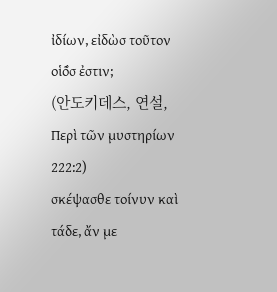ἰδίων, εἰδὼσ τοῦτον οἱο͂́σ ἐστιν;
(안도키데스, 연설, Περὶ τῶν μυστηρίων 222:2)
σκέψασθε τοίνυν καὶ τάδε, ἄν με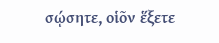σῴσητε, οἱο͂ν ἕξετε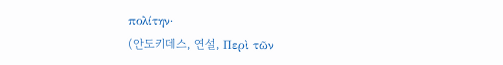πολίτην·
(안도키데스, 연설, Περὶ τῶν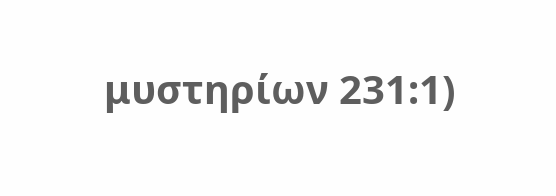μυστηρίων 231:1)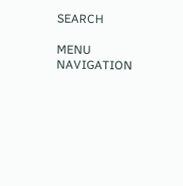SEARCH

MENU NAVIGATION